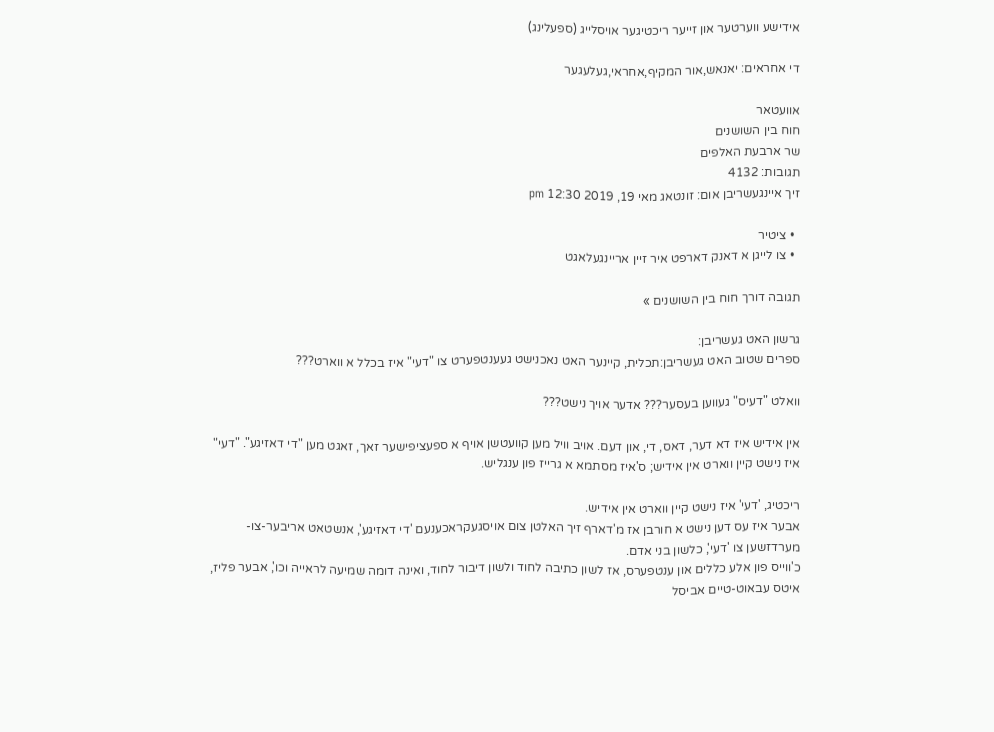אידישע ווערטער און זייער ריכטיגער אויסלייג (ספעלינג)

די אחראים: יאנאש,אור המקיף,אחראי,געלעגער

אוועטאר
חוח בין השושנים
שר ארבעת האלפים
תגובות: 4132
זיך איינגעשריבן אום: זונטאג מאי 19, 2019 12:30 pm

  • ציטיר
  • צו לייגן א דאנק דארפט איר זיין אריינגעלאגט

תגובה דורך חוח בין השושנים »

גרשון האט געשריבן:
ספרים שטוב האט געשריבן:תכלית, קיינער האט נאכנישט געענטפערט צו "דעי" איז בכלל א ווארט???

וואלט "דעיס" געווען בעסער??? אדער אויך נישט???

אין אידיש איז דא דער, דאס, די, און דעם. אויב וויל מען קוועטשן אויף א ספעציפישער זאך, זאגט מען "די דאזיגע". "דעי" איז נישט קיין ווארט אין אידיש; ס'איז מסתמא א גרייז פון ענגליש.

ריכטיג, 'דעי' איז נישט קיין ווארט אין אידיש.
אבער איז עס דען נישט א חורבן אז מ'דארף זיך האלטן צום אויסגעקראכענעם 'די דאזיגע', אנשטאט אריבער-צו-מערדזשען צו 'דעי', כלשון בני אדם.
כ'ווייס פון אלע כללים און ענטפערס, אז לשון כתיבה לחוד ולשון דיבור לחוד, ואינה דומה שמיעה לראייה וכו', אבער פליז, איטס עבאוט-טיים אביסל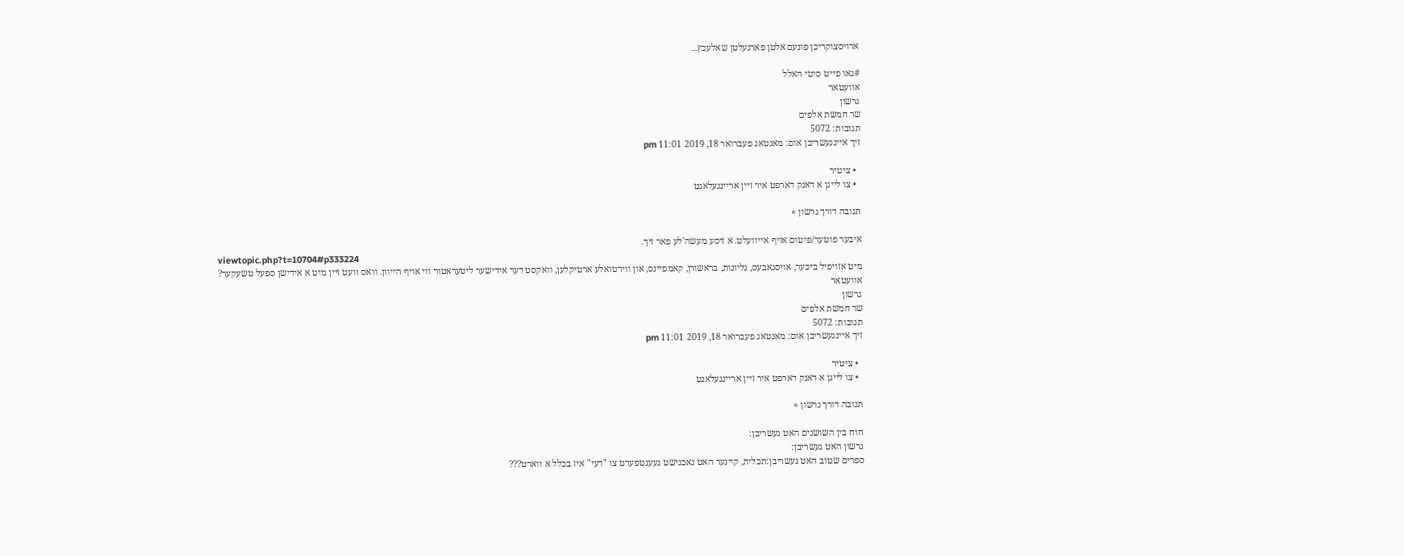ארויסצוקריכן פונעם אלטן פארגעלטן שאלעכץ...

#גאו פייט סיטי האלל
אוועטאר
גרשון
שר חמשת אלפים
תגובות: 5072
זיך איינגעשריבן אום: מאנטאג פעברואר 18, 2019 11:01 pm

  • ציטיר
  • צו לייגן א דאנק דארפט איר זיין אריינגעלאגט

תגובה דורך גרשון »

איבער פוטער/פיטום אויף אייוועלט. א זיסע מעשה'לע פאר זיך.
viewtopic.php?t=10704#p333224
מיט אזויפיל ביכער, אויסגאבעס, גליונות, בראשורן, קאמפיינס, און ווירטואלע ארטיקלען, וואקסט דער אידישער ליטעראטור ווי אויף הייוון. וואס וועט זיין מיט א אידישן ספעל טשעקער?
אוועטאר
גרשון
שר חמשת אלפים
תגובות: 5072
זיך איינגעשריבן אום: מאנטאג פעברואר 18, 2019 11:01 pm

  • ציטיר
  • צו לייגן א דאנק דארפט איר זיין אריינגעלאגט

תגובה דורך גרשון »

חוח בין השושנים האט געשריבן:
גרשון האט געשריבן:
ספרים שטוב האט געשריבן:תכלית, קיינער האט נאכנישט געענטפערט צו "דעי" איז בכלל א ווארט???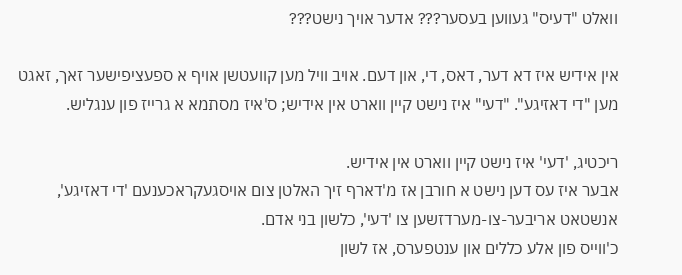וואלט "דעיס" געווען בעסער??? אדער אויך נישט???

אין אידיש איז דא דער, דאס, די, און דעם. אויב וויל מען קוועטשן אויף א ספעציפישער זאך, זאגט מען "די דאזיגע". "דעי" איז נישט קיין ווארט אין אידיש; ס'איז מסתמא א גרייז פון ענגליש.

ריכטיג, 'דעי' איז נישט קיין ווארט אין אידיש.
אבער איז עס דען נישט א חורבן אז מ'דארף זיך האלטן צום אויסגעקראכענעם 'די דאזיגע', אנשטאט אריבער-צו-מערדזשען צו 'דעי', כלשון בני אדם.
כ'ווייס פון אלע כללים און ענטפערס, אז לשון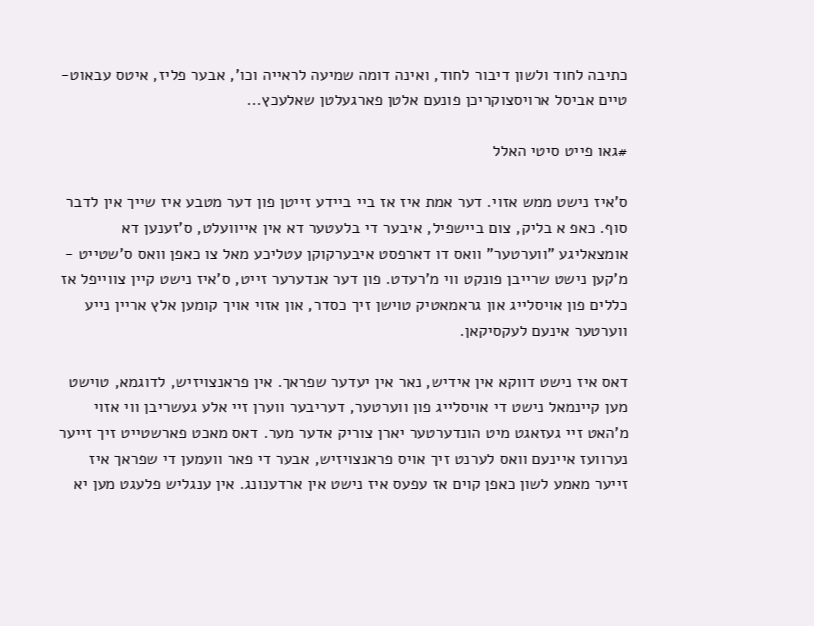כתיבה לחוד ולשון דיבור לחוד, ואינה דומה שמיעה לראייה וכו', אבער פליז, איטס עבאוט-טיים אביסל ארויסצוקריכן פונעם אלטן פארגעלטן שאלעכץ...

#גאו פייט סיטי האלל

ס'איז נישט ממש אזוי. דער אמת איז אז ביי ביידע זייטן פון דער מטבע איז שייך אין לדבר סוף. כאפ א בליק, צום ביישפיל, איבער די בלעטער דא אין אייוועלט, ס'זענען דא אומצאליגע "ווערטער" וואס דו דארפסט איבערקוקן עטליכע מאל צו כאפן וואס ס'שטייט - מ'קען נישט שרייבן פונקט ווי מ'רעדט. פון דער אנדערער זייט, ס'איז נישט קיין צווייפל אז כללים פון אויסלייג און גראמאטיק טוישן זיך כסדר, און אזוי אויך קומען אלץ אריין נייע ווערטער אינעם לעקסיקאן.

דאס איז נישט דווקא אין אידיש, נאר אין יעדער שפראך. אין פראנצויזיש, לדוגמא, טוישט מען קיינמאל נישט די אויסלייג פון ווערטער, דעריבער ווערן זיי אלע געשריבן ווי אזוי מ'האט זיי געזאגט מיט הונדערטער יארן צוריק אדער מער. דאס מאכט פארשטייט זיך זייער נערוועז איינעם וואס לערנט זיך אויס פראנצויזיש, אבער די פאר וועמען די שפראך איז זייער מאמע לשון כאפן קוים אז עפעס איז נישט אין ארדענונג. אין ענגליש פלעגט מען יא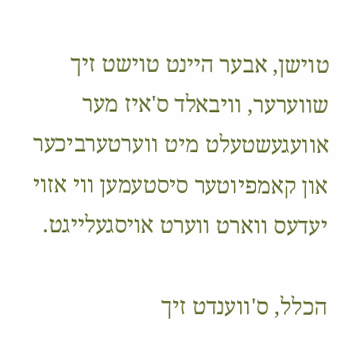טוישן, אבער היינט טוישט זיך שווערער, וויבאלד ס'איז מער אוועגעשטעלט מיט ווערטערביכער און קאמפיוטער סיסטעמען ווי אזוי יעדעס ווארט ווערט אויסגעלייגט.

הכלל, ס'ווענדט זיך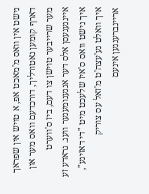נישט אין וואס מ'מאכט אפ, א טויש אין שפראך דארף קומען נאטורליך, דורכדעם וואס מער און מער שרייבער טוישן צו דעם, ביז ס'ווערט איינגעגעסן אלס דער אנגענומענער וועג. גראדע זע איך נישט וואס ס'איז שלעכט מיט "די דאזיגע", איך וואלט גע'עצה'ט מ'זאל עס צוריק אריינברענגען אינעם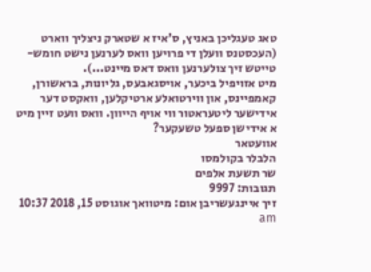טאג טעגליכן באניץ, ס'איז א שטארק ניצליך ווארט (העכסטנס וועלן די פרויען וואס לערנען נישט חומש-טייטש זיך צולערנען וואס דאס מיינט...).
מיט אזויפיל ביכער, אויסגאבעס, גליונות, בראשורן, קאמפיינס, און ווירטואלע ארטיקלען, וואקסט דער אידישער ליטעראטור ווי אויף הייוון. וואס וועט זיין מיט א אידישן ספעל טשעקער?
אוועטאר
הלבלר בקולמסו
שר תשעת אלפים
תגובות: 9997
זיך איינגעשריבן אום: מיטוואך אוגוסט 15, 2018 10:37 am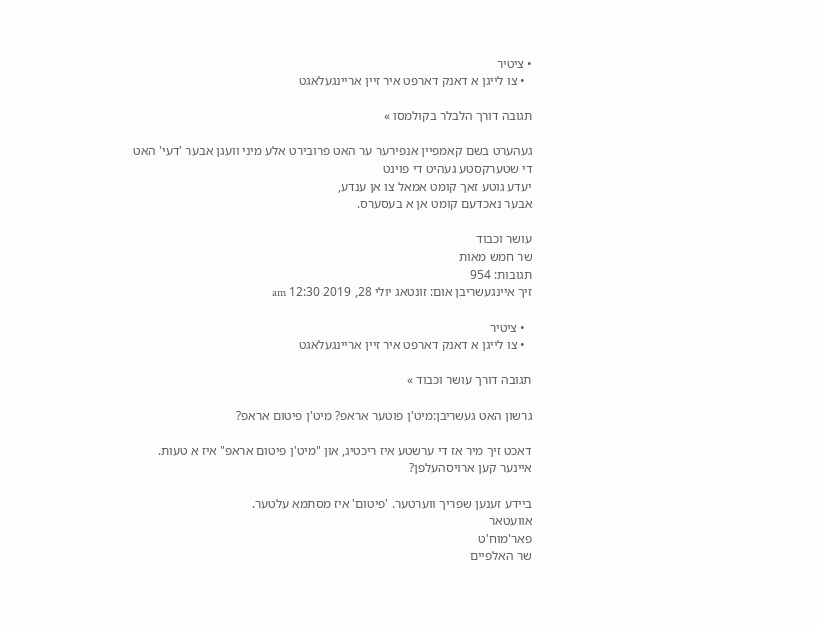• ציטיר
  • צו לייגן א דאנק דארפט איר זיין אריינגעלאגט

תגובה דורך הלבלר בקולמסו »

געהערט בשם קאמפיין אנפירער ער האט פרובירט אלע מיני וועגן אבער 'דעי' האט די שטערקסטע געהיט די פוינט
יעדע גוטע זאך קומט אמאל צו אן ענדע,
אבער נאכדעם קומט אן א בעסערס.

עושר וכבוד
שר חמש מאות
תגובות: 954
זיך איינגעשריבן אום: זונטאג יולי 28, 2019 12:30 am

  • ציטיר
  • צו לייגן א דאנק דארפט איר זיין אריינגעלאגט

תגובה דורך עושר וכבוד »

גרשון האט געשריבן:מיט'ן פוטער אראפ? מיט'ן פיטום אראפ?

דאכט זיך מיר אז די ערשטע איז ריכטיג, און "מיט'ן פיטום אראפ" איז א טעות. איינער קען ארויסהעלפן?

ביידע זענען שפריך ווערטער. 'פיטום' איז מסתמא עלטער.
אוועטאר
פאר'מוח'ט
שר האלפיים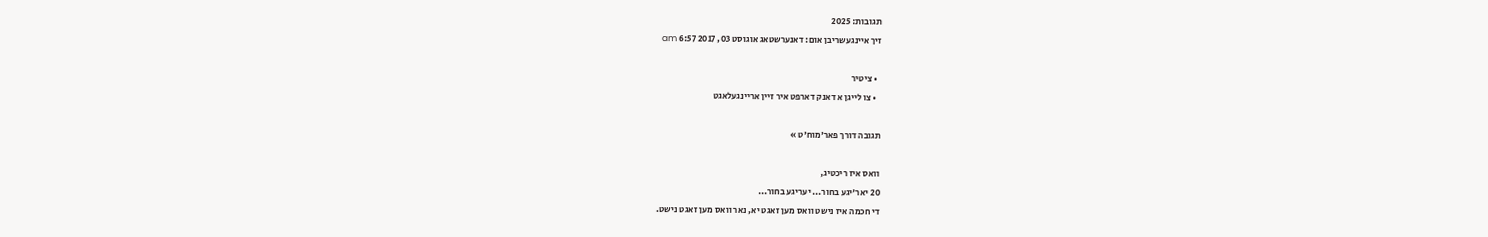תגובות: 2025
זיך איינגעשריבן אום: דאנערשטאג אוגוסט 03, 2017 6:57 am

  • ציטיר
  • צו לייגן א דאנק דארפט איר זיין אריינגעלאגט

תגובה דורך פאר'מוח'ט »

וואס איז ריכטיג,
20 יאר'יגע בחור... יעריגע בחור...
די חכמה איז נישט וואס מען זאגט יא, נאר וואס מען זאגט נישט.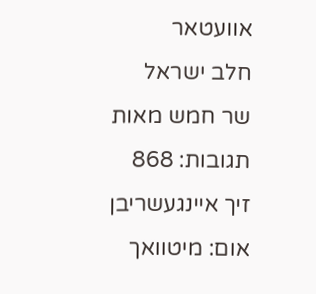אוועטאר
חלב ישראל
שר חמש מאות
תגובות: 868
זיך איינגעשריבן אום: מיטוואך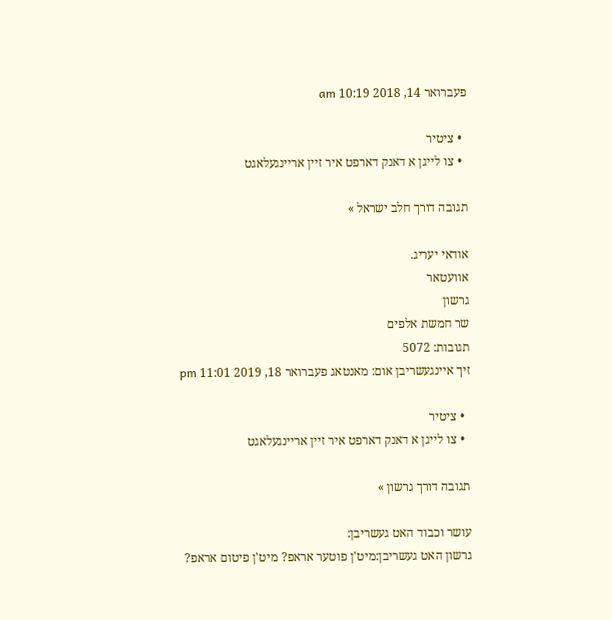פעברואר 14, 2018 10:19 am

  • ציטיר
  • צו לייגן א דאנק דארפט איר זיין אריינגעלאגט

תגובה דורך חלב ישראל »

אודאי יעריג.
אוועטאר
גרשון
שר חמשת אלפים
תגובות: 5072
זיך איינגעשריבן אום: מאנטאג פעברואר 18, 2019 11:01 pm

  • ציטיר
  • צו לייגן א דאנק דארפט איר זיין אריינגעלאגט

תגובה דורך גרשון »

עושר וכבוד האט געשריבן:
גרשון האט געשריבן:מיט'ן פוטער אראפ? מיט'ן פיטום אראפ?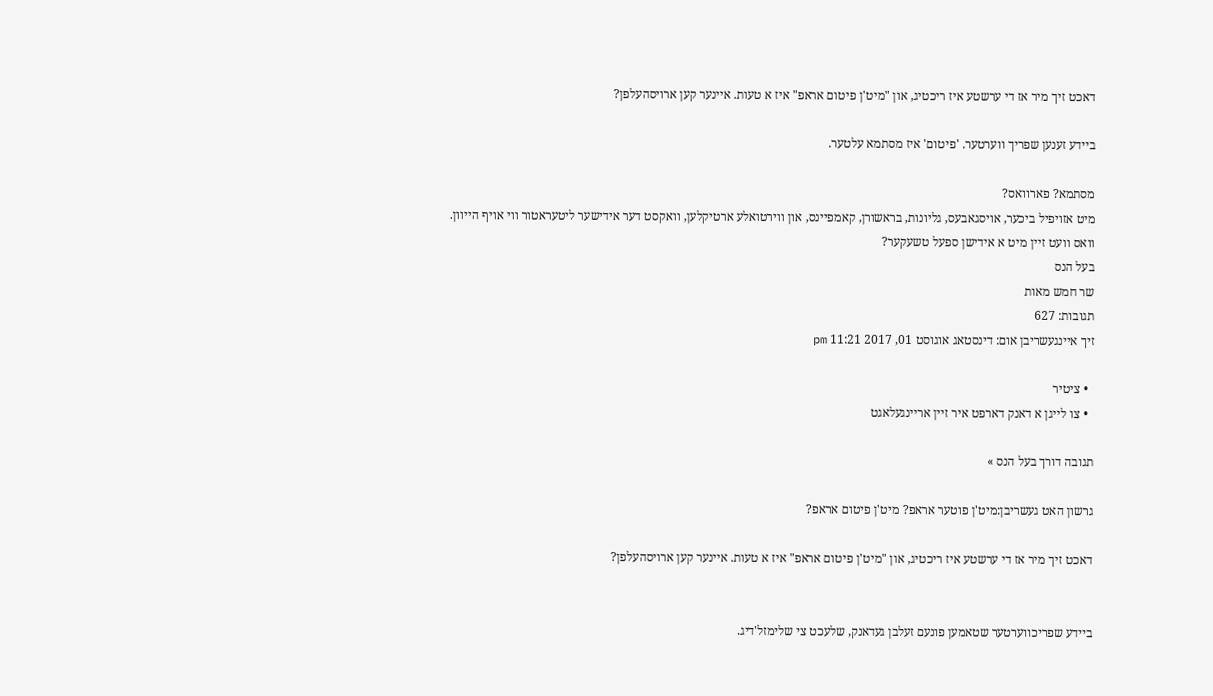דאכט זיך מיר אז די ערשטע איז ריכטיג, און "מיט'ן פיטום אראפ" איז א טעות. איינער קען ארויסהעלפן?

ביידע זענען שפריך ווערטער. 'פיטום' איז מסתמא עלטער.

מסתמא? פארוואס?
מיט אזויפיל ביכער, אויסגאבעס, גליונות, בראשורן, קאמפיינס, און ווירטואלע ארטיקלען, וואקסט דער אידישער ליטעראטור ווי אויף הייוון. וואס וועט זיין מיט א אידישן ספעל טשעקער?
בעל הנס
שר חמש מאות
תגובות: 627
זיך איינגעשריבן אום: דינסטאג אוגוסט 01, 2017 11:21 pm

  • ציטיר
  • צו לייגן א דאנק דארפט איר זיין אריינגעלאגט

תגובה דורך בעל הנס »

גרשון האט געשריבן:מיט'ן פוטער אראפ? מיט'ן פיטום אראפ?

דאכט זיך מיר אז די ערשטע איז ריכטיג, און "מיט'ן פיטום אראפ" איז א טעות. איינער קען ארויסהעלפן?


ביידע שפריכווערטער שטאמען פונעם זעלבן געדאנק, שלעכט צי שלימזל'דיג.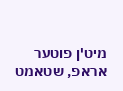מיט'ן פוטער אראפ, שטאמט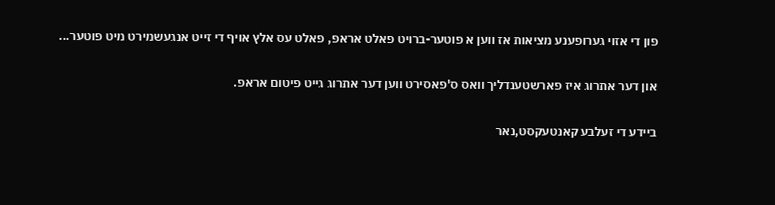פון די אזוי גערופענע מציאות אז ווען א פוטער-ברויט פאלט אראפ, פאלט עס אלץ אויף די זייט אנגעשמירט מיט פוטער...

און דער אתרוג איז פארשטענדליך וואס ס'פאסירט ווען דער אתרוג גייט פיטום אראפ.

ביידע די זעלבע קאנטעקסט,נאר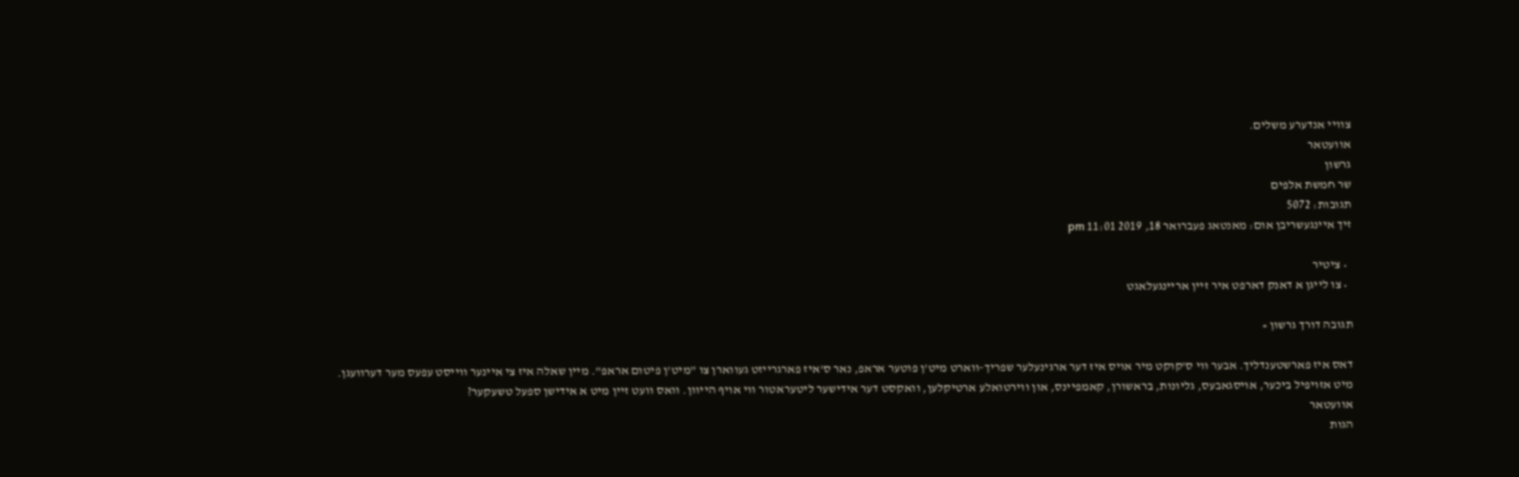צוויי אנדערע משלים.
אוועטאר
גרשון
שר חמשת אלפים
תגובות: 5072
זיך איינגעשריבן אום: מאנטאג פעברואר 18, 2019 11:01 pm

  • ציטיר
  • צו לייגן א דאנק דארפט איר זיין אריינגעלאגט

תגובה דורך גרשון »

דאס איז פארשטענדליך. אבער ווי ס'קוקט מיר אויס איז דער ארגינעלער שפריך-ווארט מיט'ן פוטער אראפ, נאר ס'איז פארגרייזט געווארן צו "מיט'ן פיטום אראפ". מיין שאלה איז צי איינער ווייסט עפעס מער דערוועגן.
מיט אזויפיל ביכער, אויסגאבעס, גליונות, בראשורן, קאמפיינס, און ווירטואלע ארטיקלען, וואקסט דער אידישער ליטעראטור ווי אויף הייוון. וואס וועט זיין מיט א אידישן ספעל טשעקער?
אוועטאר
הגות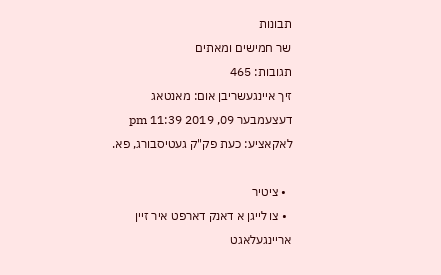תבונות
שר חמישים ומאתים
תגובות: 465
זיך איינגעשריבן אום: מאנטאג דעצעמבער 09, 2019 11:39 pm
לאקאציע: כעת פק"ק געטיסבורג, פא.

  • ציטיר
  • צו לייגן א דאנק דארפט איר זיין אריינגעלאגט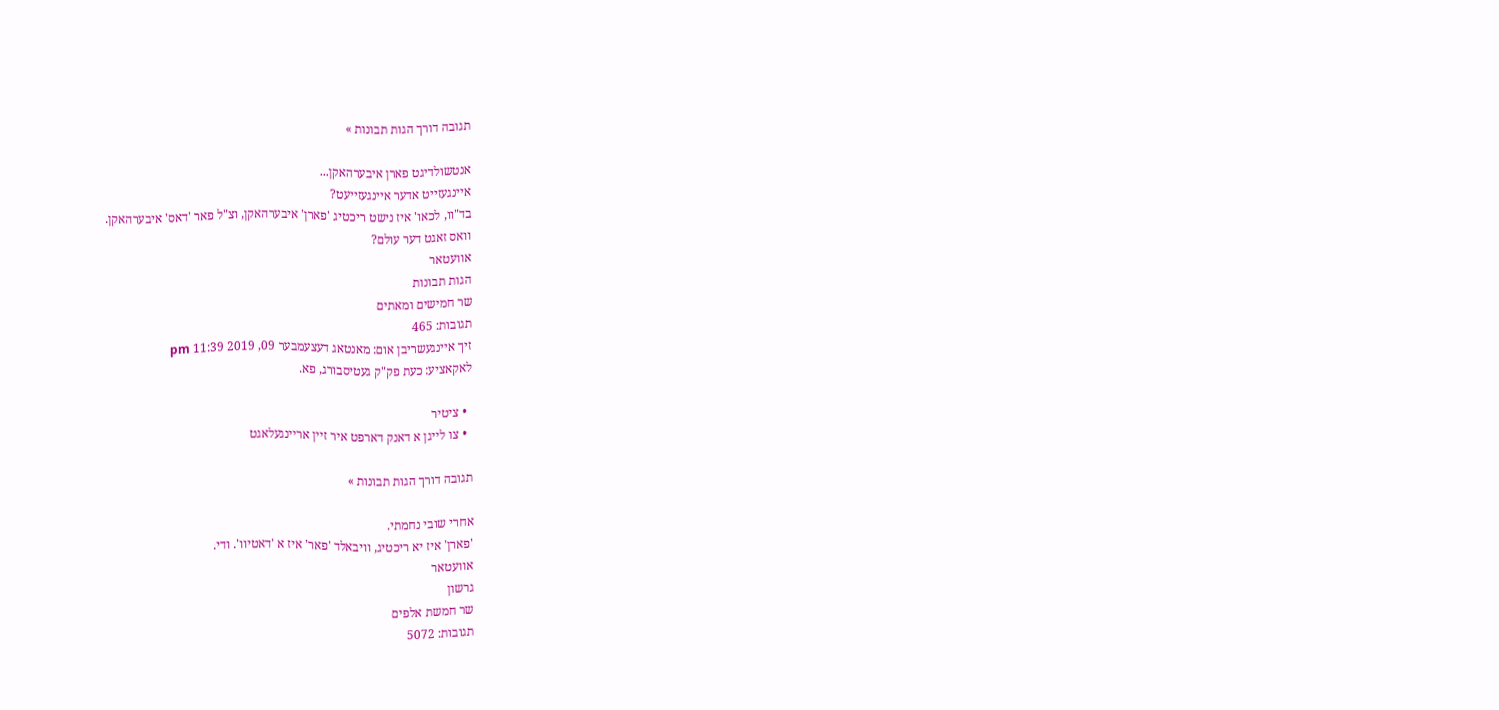תגובה דורך הגות תבונות »

אנטשולדיגט פארן איבערהאקן...
איינגעזייט אדער איינגעזייעט?
בד"וו, לכאו' איז נישט ריכטיג 'פארן' איבערהאקן, וצ"ל פאר 'דאס' איבערהאקן.
וואס זאגט דער עולם?
אוועטאר
הגות תבונות
שר חמישים ומאתים
תגובות: 465
זיך איינגעשריבן אום: מאנטאג דעצעמבער 09, 2019 11:39 pm
לאקאציע: כעת פק"ק געטיסבורג, פא.

  • ציטיר
  • צו לייגן א דאנק דארפט איר זיין אריינגעלאגט

תגובה דורך הגות תבונות »

אחרי שובי נחמתי.
'פארן' איז יא ריכטיג, וויבאלד 'פאר' איז א 'דאטיוו'. ודי.
אוועטאר
גרשון
שר חמשת אלפים
תגובות: 5072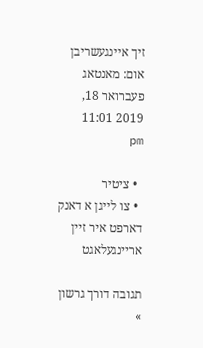זיך איינגעשריבן אום: מאנטאג פעברואר 18, 2019 11:01 pm

  • ציטיר
  • צו לייגן א דאנק דארפט איר זיין אריינגעלאגט

תגובה דורך גרשון »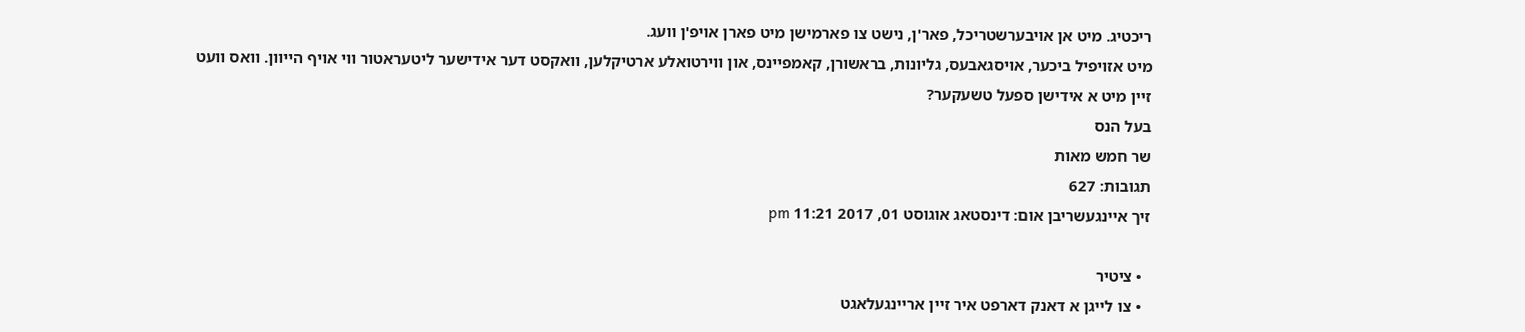ריכטיג. מיט אן אויבערשטריכל, פאר'ן, נישט צו פארמישן מיט פארן אויפ'ן וועג.
מיט אזויפיל ביכער, אויסגאבעס, גליונות, בראשורן, קאמפיינס, און ווירטואלע ארטיקלען, וואקסט דער אידישער ליטעראטור ווי אויף הייוון. וואס וועט זיין מיט א אידישן ספעל טשעקער?
בעל הנס
שר חמש מאות
תגובות: 627
זיך איינגעשריבן אום: דינסטאג אוגוסט 01, 2017 11:21 pm

  • ציטיר
  • צו לייגן א דאנק דארפט איר זיין אריינגעלאגט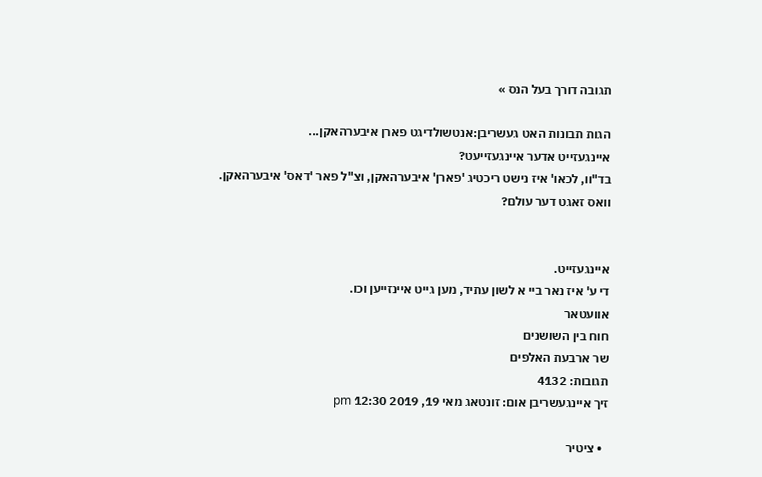תגובה דורך בעל הנס »

הגות תבונות האט געשריבן:אנטשולדיגט פארן איבערהאקן...
איינגעזייט אדער איינגעזייעט?
בד"וו, לכאו' איז נישט ריכטיג 'פארן' איבערהאקן, וצ"ל פאר 'דאס' איבערהאקן.
וואס זאגט דער עולם?


איינגעזייט.
די ע' איז נאר ביי א לשון עתיד, מען גייט איינזייען וכו.
אוועטאר
חוח בין השושנים
שר ארבעת האלפים
תגובות: 4132
זיך איינגעשריבן אום: זונטאג מאי 19, 2019 12:30 pm

  • ציטיר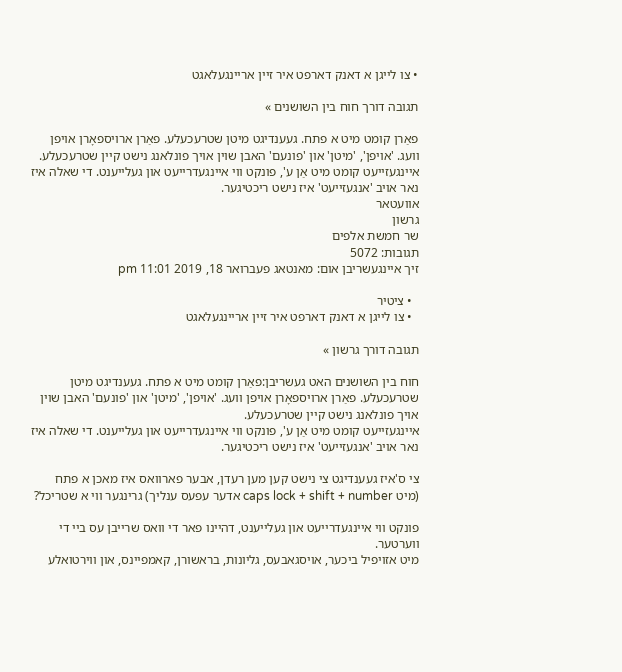• צו לייגן א דאנק דארפט איר זיין אריינגעלאגט

תגובה דורך חוח בין השושנים »

פאַרן קומט מיט א פתח. געענדיגט מיטן שטרעכעלע. פאַרן ארויספאָרן אויפן וועג. 'אויפן', 'מיטן' און 'פונעם' האבן שוין אויך פונלאנג נישט קיין שטרעכעלע.
איינגעזייעט קומט מיט אַן ע', פונקט ווי איינגעדרייעט און געלייענט. די שאלה איז נאר אויב 'אנגעזייעט' איז נישט ריכטיגער.
אוועטאר
גרשון
שר חמשת אלפים
תגובות: 5072
זיך איינגעשריבן אום: מאנטאג פעברואר 18, 2019 11:01 pm

  • ציטיר
  • צו לייגן א דאנק דארפט איר זיין אריינגעלאגט

תגובה דורך גרשון »

חוח בין השושנים האט געשריבן:פאַרן קומט מיט א פתח. געענדיגט מיטן שטרעכעלע. פאַרן ארויספאָרן אויפן וועג. 'אויפן', 'מיטן' און 'פונעם' האבן שוין אויך פונלאנג נישט קיין שטרעכעלע.
איינגעזייעט קומט מיט אַן ע', פונקט ווי איינגעדרייעט און געלייענט. די שאלה איז נאר אויב 'אנגעזייעט' איז נישט ריכטיגער.

צי ס'איז געענדיגט צי נישט קען מען רעדן, אבער פארוואס איז מאכן א פתח (מיט caps lock + shift + number אדער עפעס ענליך) גרינגער ווי א שטריכל?

פונקט ווי איינגעדרייעט און געלייענט, דהיינו פאר די וואס שרייבן עס ביי די ווערטער.
מיט אזויפיל ביכער, אויסגאבעס, גליונות, בראשורן, קאמפיינס, און ווירטואלע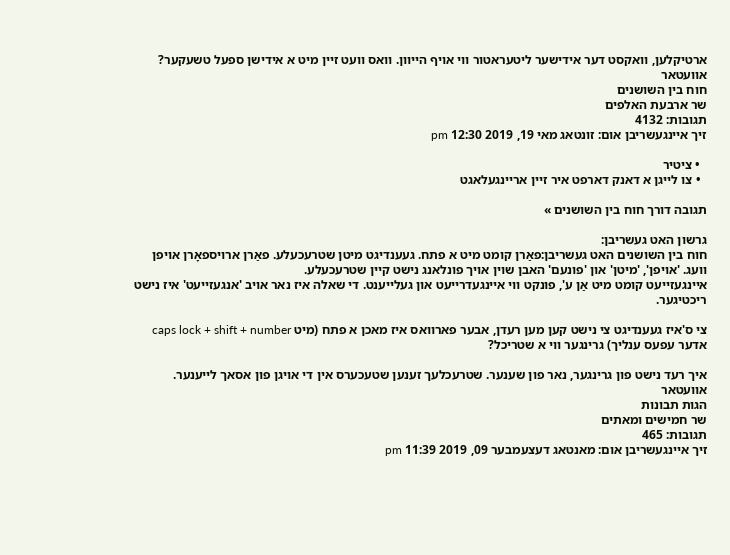ארטיקלען, וואקסט דער אידישער ליטעראטור ווי אויף הייוון. וואס וועט זיין מיט א אידישן ספעל טשעקער?
אוועטאר
חוח בין השושנים
שר ארבעת האלפים
תגובות: 4132
זיך איינגעשריבן אום: זונטאג מאי 19, 2019 12:30 pm

  • ציטיר
  • צו לייגן א דאנק דארפט איר זיין אריינגעלאגט

תגובה דורך חוח בין השושנים »

גרשון האט געשריבן:
חוח בין השושנים האט געשריבן:פאַרן קומט מיט א פתח. געענדיגט מיטן שטרעכעלע. פאַרן ארויספאָרן אויפן וועג. 'אויפן', 'מיטן' און 'פונעם' האבן שוין אויך פונלאנג נישט קיין שטרעכעלע.
איינגעזייעט קומט מיט אַן ע', פונקט ווי איינגעדרייעט און געלייענט. די שאלה איז נאר אויב 'אנגעזייעט' איז נישט ריכטיגער.

צי ס'איז געענדיגט צי נישט קען מען רעדן, אבער פארוואס איז מאכן א פתח (מיט caps lock + shift + number אדער עפעס ענליך) גרינגער ווי א שטריכל?

איך רעד נישט פון גרינגער, נאר פון שענער. שטרעכלעך זענען שטעכערס אין די אויגן פון אסאך לייענער.
אוועטאר
הגות תבונות
שר חמישים ומאתים
תגובות: 465
זיך איינגעשריבן אום: מאנטאג דעצעמבער 09, 2019 11:39 pm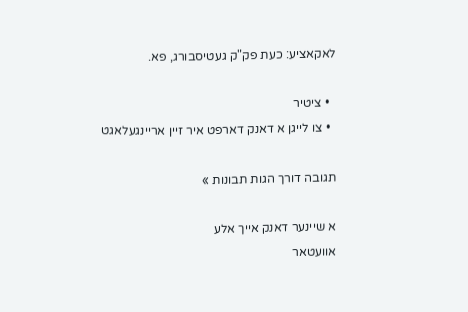לאקאציע: כעת פק"ק געטיסבורג, פא.

  • ציטיר
  • צו לייגן א דאנק דארפט איר זיין אריינגעלאגט

תגובה דורך הגות תבונות »

א שיינער דאנק אייך אלע
אוועטאר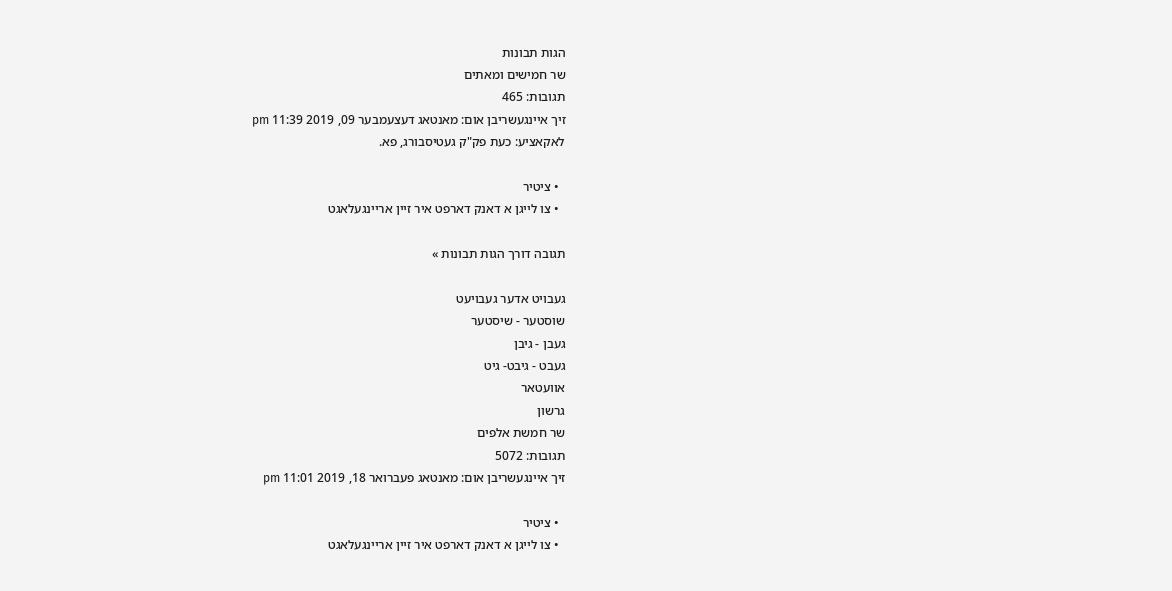הגות תבונות
שר חמישים ומאתים
תגובות: 465
זיך איינגעשריבן אום: מאנטאג דעצעמבער 09, 2019 11:39 pm
לאקאציע: כעת פק"ק געטיסבורג, פא.

  • ציטיר
  • צו לייגן א דאנק דארפט איר זיין אריינגעלאגט

תגובה דורך הגות תבונות »

געבויט אדער געבויעט
שוסטער - שיסטער
געבן - גיבן
געבט - גיבט- גיט
אוועטאר
גרשון
שר חמשת אלפים
תגובות: 5072
זיך איינגעשריבן אום: מאנטאג פעברואר 18, 2019 11:01 pm

  • ציטיר
  • צו לייגן א דאנק דארפט איר זיין אריינגעלאגט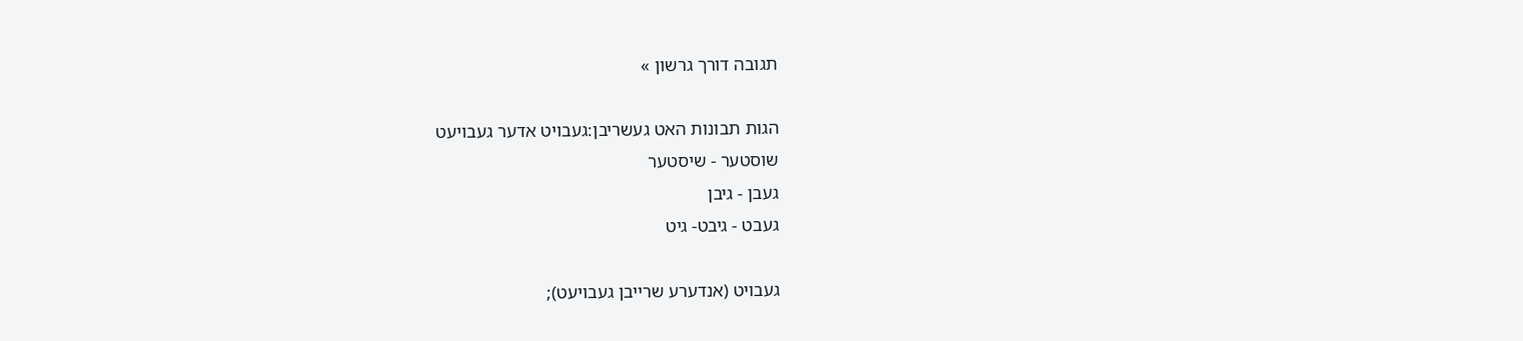תגובה דורך גרשון »

הגות תבונות האט געשריבן:געבויט אדער געבויעט
שוסטער - שיסטער
געבן - גיבן
געבט - גיבט- גיט

געבויט (אנדערע שרייבן געבויעט);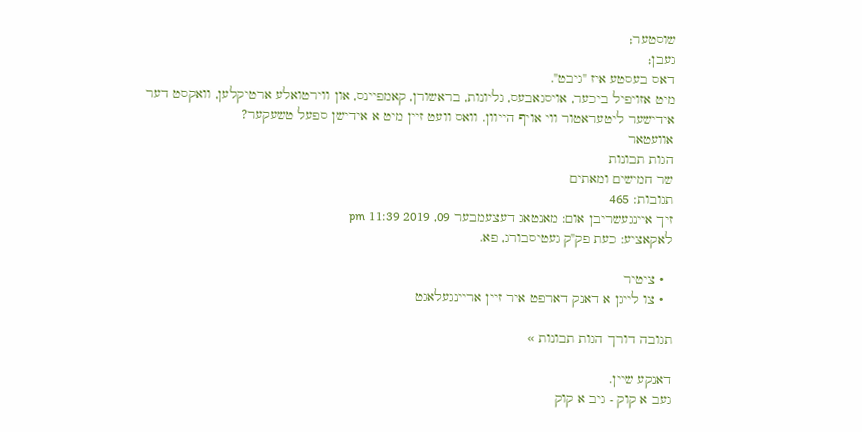שוסטער;
געבן;
דאס בעסטע איז "גיבט".
מיט אזויפיל ביכער, אויסגאבעס, גליונות, בראשורן, קאמפיינס, און ווירטואלע ארטיקלען, וואקסט דער אידישער ליטעראטור ווי אויף הייוון. וואס וועט זיין מיט א אידישן ספעל טשעקער?
אוועטאר
הגות תבונות
שר חמישים ומאתים
תגובות: 465
זיך איינגעשריבן אום: מאנטאג דעצעמבער 09, 2019 11:39 pm
לאקאציע: כעת פק"ק געטיסבורג, פא.

  • ציטיר
  • צו לייגן א דאנק דארפט איר זיין אריינגעלאגט

תגובה דורך הגות תבונות »

דאנקע שיין.
געב א קוק - גיב א קוק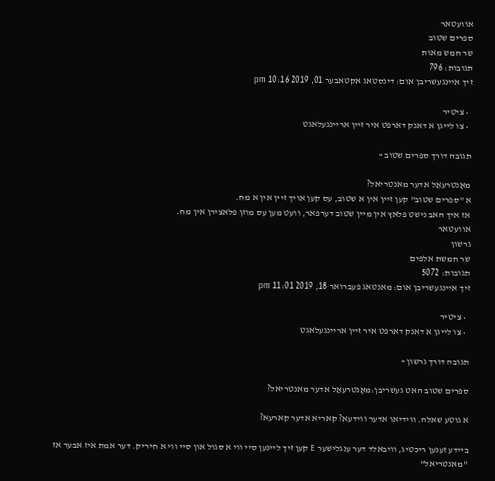אוועטאר
ספרים שטוב
שר חמש מאות
תגובות: 796
זיך איינגעשריבן אום: דינסטאג אקטאבער 01, 2019 10:16 pm

  • ציטיר
  • צו לייגן א דאנק דארפט איר זיין אריינגעלאגט

תגובה דורך ספרים שטוב »

מאָנטרעאַל אדער מאנטריאל?
א "ספרים שטוב" קען זיין אין א שטוב, עס קען אויך זיין אין א מח.
אז איך האב נישט פלאץ אין מיין שטוב דערפאר, וועט מען עס מוזן פלאצירן אין מח.
אוועטאר
גרשון
שר חמשת אלפים
תגובות: 5072
זיך איינגעשריבן אום: מאנטאג פעברואר 18, 2019 11:01 pm

  • ציטיר
  • צו לייגן א דאנק דארפט איר זיין אריינגעלאגט

תגובה דורך גרשון »

ספרים שטוב האט געשריבן:מאָנטרעאַל אדער מאנטריאל?

א גוטע שאלה. ווידיאו אדער ווידעא? קאריא אדער קארעא?

ביידע זענען ריכטיג, וויבאלד דער ענגלישער E קען זיך ליינען סיי ווי א סגול און סיי ווי א חיריק. דער אמת איז אבער אז "מאנטריאל"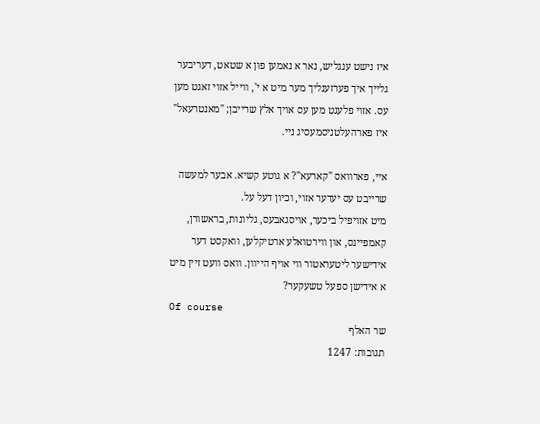איז נישט ענגליש, נאר א נאמען פון א שטאט, דעריבער גלייך איך פערזענליך מער מיט א י', ווייל אזוי זאגט מען עס. אזוי פלעגט מען עס אויך אלץ שרייבן; "מאנטרעאל" איז פארהעלטניסמעסיג ניי.

איי, פארוואס "קארעא"? א גוטע קשיא. אבער למעשה שרייבט עס יעדער אזוי, וכיון דעל על.
מיט אזויפיל ביכער, אויסגאבעס, גליונות, בראשורן, קאמפיינס, און ווירטואלע ארטיקלען, וואקסט דער אידישער ליטעראטור ווי אויף הייוון. וואס וועט זיין מיט א אידישן ספעל טשעקער?
Of course
שר האלף
תגובות: 1247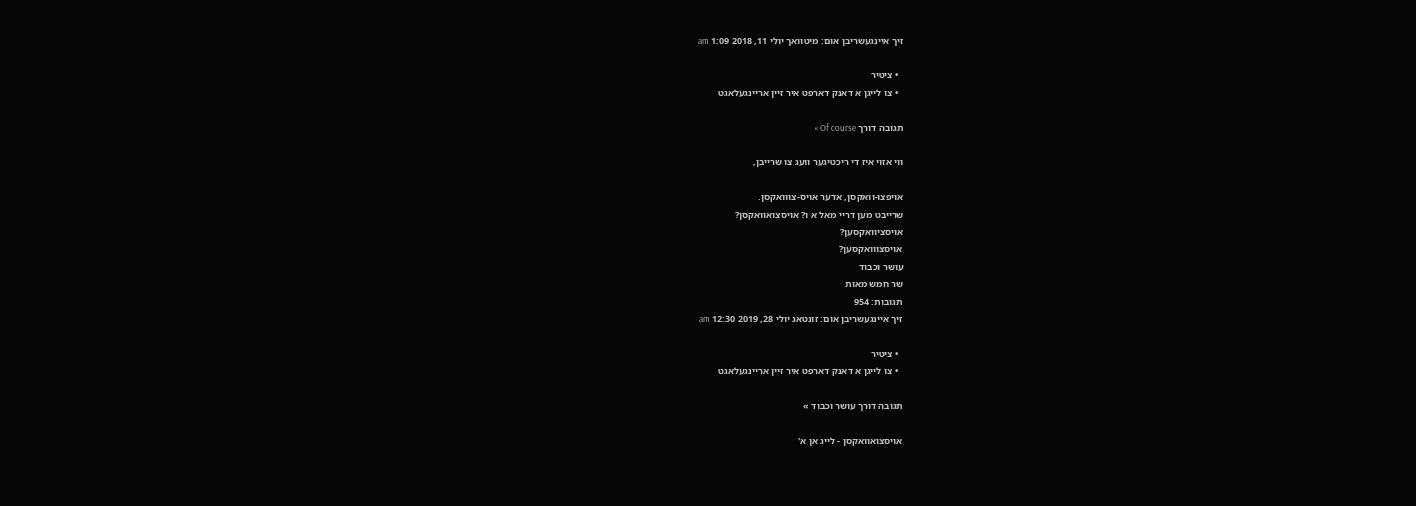זיך איינגעשריבן אום: מיטוואך יולי 11, 2018 1:09 am

  • ציטיר
  • צו לייגן א דאנק דארפט איר זיין אריינגעלאגט

תגובה דורך Of course »

ווי אזוי איז די ריכטיגער וועג צו שרייבן,

אויפצו-וואקסן, אדער אויס-צווואקסן.
שרייבט מען דריי מאל א ו? אויסצואוואקסן?
אויסציוואקסען?
אויסצווואקסען?
עושר וכבוד
שר חמש מאות
תגובות: 954
זיך איינגעשריבן אום: זונטאג יולי 28, 2019 12:30 am

  • ציטיר
  • צו לייגן א דאנק דארפט איר זיין אריינגעלאגט

תגובה דורך עושר וכבוד »

אויסצואוואקסן - לייג אן א'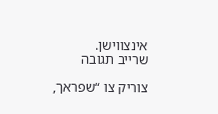אינצווישן.
שרייב תגובה

צוריק צו “שפראך,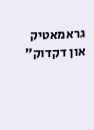גראמאטיק און דקדוק”